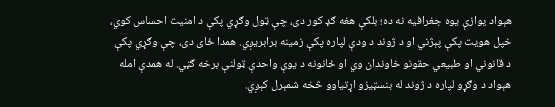هېواد یوازې یوه جغرافیه نه ده؛ بلکې هغه ګډ کور دی، چې ټول وګړي پکې د امنیت احساس کوي، خپل هویت پکې پېژني او د ژوند د ودې لپاره پکې زمینه برابریږي. همدا ځای دی، چې وګړي پکې د قانوني او طبیعي حقونو خاوندان وي او ځانونه د یوې واحدې ټولنې برخه ګڼي. له همدې امله هېواد د وګړو لپاره د ژوند له بنسټیزو اړتیاوو څخه شمېرل کېږي.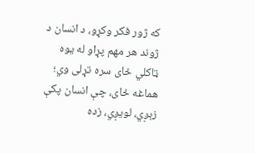که ژور فکر وکړو، د انسان د ژوند هر مهم پړاو له یوه ټاکلي ځای سره تړلی وي؛ هماغه ځای، چې انسان پکې زېږي، لویږي، زده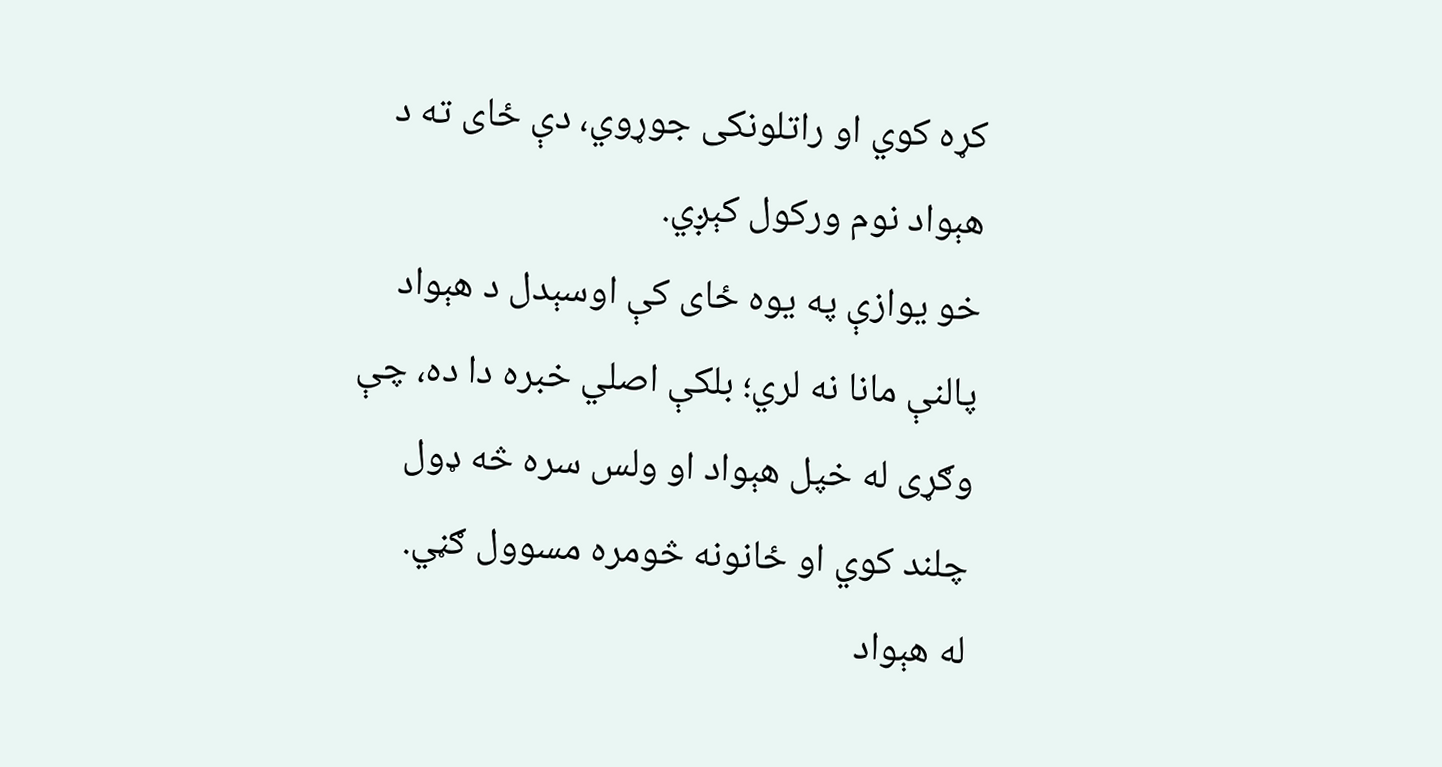کړه کوي او راتلونکی جوړوي، دې ځای ته د هېواد نوم ورکول کېږي.
خو یوازې په یوه ځای کې اوسېدل د هېواد پالنې مانا نه لري؛ بلکې اصلي خبره دا ده، چې وګړی له خپل هېواد او ولس سره څه ډول چلند کوي او ځانونه څومره مسوول ګڼي.
له هېواد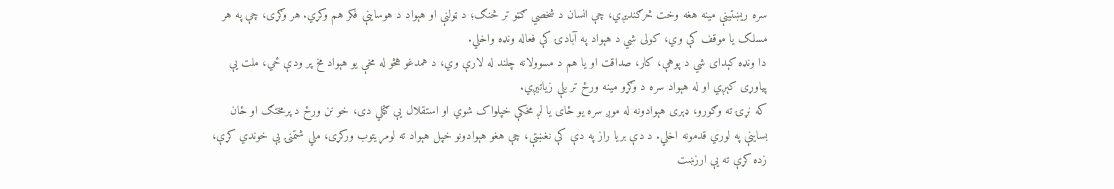سره ریښتینې مینه هغه وخت څرګندیږي، چې انسان د شخصي ګټو تر څنګ؛ د ټولنې او هېواد د هوساینې فکر هم وکړي. هر وګړی، چې په هر مسلک یا موقف کې وي، کولی شي د هېواد په آبادۍ کې فعاله ونډه واخلي.
دا ونډه کېدای شي د پوهې، کار، صداقت او یا هم د مسوولانه چلند له لارې وي، د همدغو هڅو له مخې یو هېواد مخ پر ودې ځي، ملت یې پیاوړی کېږي او له هېواد سره د وګړو مینه ورځ تر بلې زیاتیږي.
که نړۍ ته وګورو، ډېری هېوادونه له موږ سره یو ځای یا لږ مخکې خپلواک شوي او استقلال یې ګټلي دی، خو نن ورځ د پرمختګ او ځان بساینې په لوري قدمونه اخلي. د دې بریا راز په دې کې نغښتې، چې هغو هېوادونو خپل هېواد ته لومړیتوب ورکړی، ملي شتمنۍ یې خوندي کړې، زده کړې ته یې ارزښت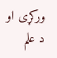ورکړی او د علم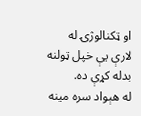او ټکنالوژۍ له لارې یې خپل ټولنه بدله کړې ده.
له هېواد سره مینه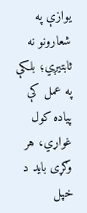یوازې په شعارونو نه ثابتیږي؛ بلکې په عمل کې پیاده کول غواړي، هر وګړی باید د خپل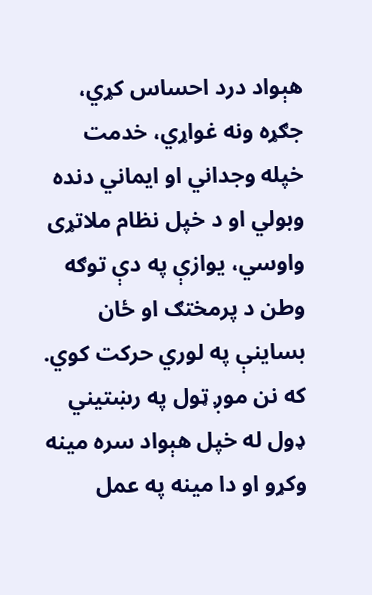هېواد درد احساس کړي، جګړه ونه غواړي، خدمت خپله وجداني او ایماني دنده وبولي او د خپل نظام ملاتړی واوسي، یوازې په دې توګه وطن د پرمختګ او ځان بساینې په لوري حرکت کوي.
که نن موږ ټول په رښتیني ډول له خپل هېواد سره مینه وکړو او دا مینه په عمل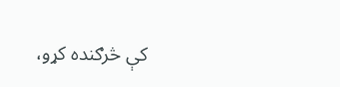کې څرګنده کړو،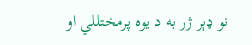نو ډېر ژر به د یوه پرمختللي او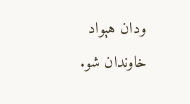ودان هېواد خاوندان شو.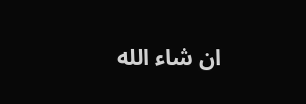ان شاء الله